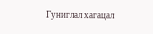Гуниглал хагацал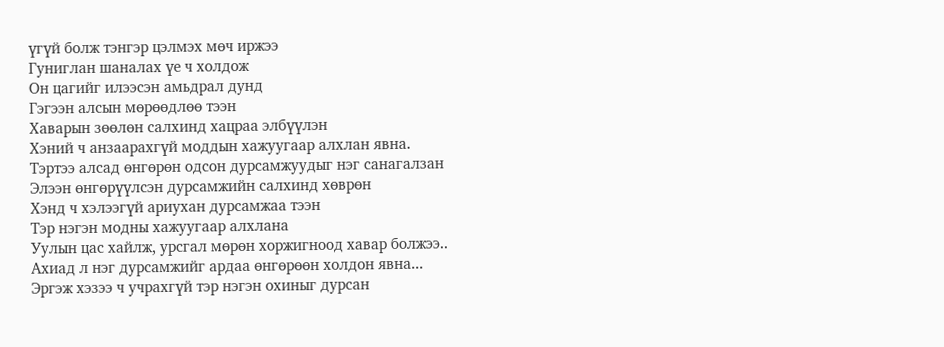үгүй болж тэнгэр цэлмэх мөч иржээ
Гуниглан шаналах үе ч холдож
Он цагийг илээсэн амьдрал дунд
Гэгээн алсын мөрөөдлөө тээн
Хаварын зөөлөн салхинд хацраа элбүүлэн
Хэний ч анзаарахгүй моддын хажуугаар алхлан явна.
Тэртээ алсад өнгөрөн одсон дурсамжуудыг нэг санагалзан
Элээн өнгөрүүлсэн дурсамжийн салхинд хөврөн
Хэнд ч хэлээгүй ариухан дурсамжаа тээн
Тэр нэгэн модны хажуугаар алхлана
Уулын цас хайлж, урсгал мөрөн хоржигноод хавар болжээ..
Ахиад л нэг дурсамжийг ардаа өнгөрөөн холдон явна...
Эргэж хэзээ ч учрахгүй тэр нэгэн охиныг дурсан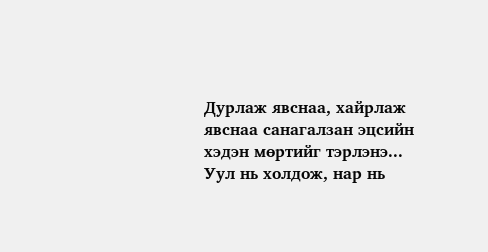Дурлаж явснаа, хайрлаж явснаа санагалзан эцсийн хэдэн мөртийг тэрлэнэ...
Уул нь холдож, нар нь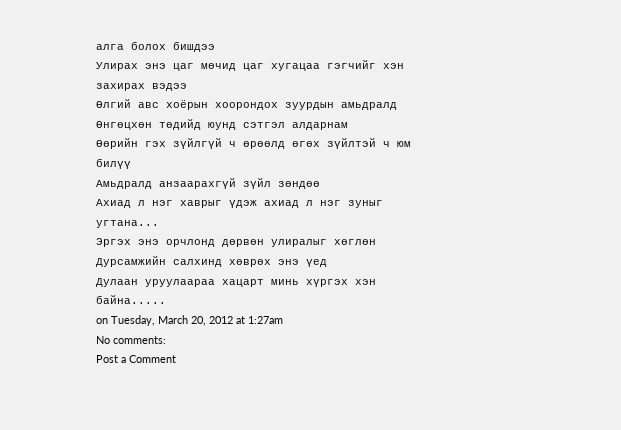алга болох бишдээ
Улирах энэ цаг мөчид цаг хугацаа гэгчийг хэн захирах вэдээ
Өлгий авс хоёрын хоорондох зуурдын амьдралд
Өнгөцхөн төдийд юунд сэтгэл алдарнам
Өөрийн гэх зүйлгүй ч өрөөлд өгөх зүйлтэй ч юм билүү
Амьдралд анзаарахгүй зүйл зөндөө
Ахиад л нэг хаврыг үдэж ахиад л нэг зуныг угтана...
Эргэх энэ орчлонд дөрвөн улиралыг хөглөн
Дурсамжийн салхинд хөврөх энэ үед
Дулаан уруулаараа хацарт минь хүргэх хэн байна.....
on Tuesday, March 20, 2012 at 1:27am
No comments:
Post a Comment